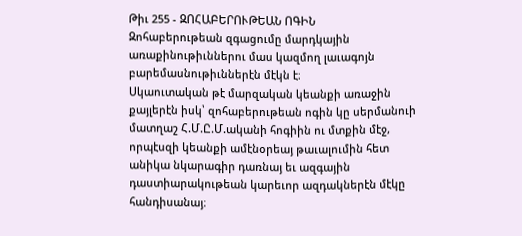Թիւ 255 - ԶՈՀԱԲԵՐՈՒԹԵԱՆ ՈԳԻՆ
Զոհաբերութեան զգացումը մարդկային առաքինութիւններու մաս կազմող լաւագոյն բարեմասնութիւններէն մէկն է։
Սկաուտական թէ մարզական կեանքի առաջին քայլերէն իսկ՝ զոհաբերութեան ոգին կը սերմանուի մատղաշ Հ.Մ.Ը.Մ.ականի հոգիին ու մտքին մէջ, որպէսզի կեանքի ամէնօրեայ թաւալումին հետ անիկա նկարագիր դառնայ եւ ազգային դաստիարակութեան կարեւոր ազդակներէն մէկը հանդիսանայ։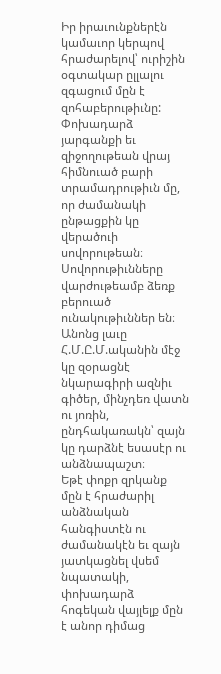Իր իրաւունքներէն կամաւոր կերպով հրաժարելով՝ ուրիշին օգտակար ըլլալու զգացում մըն է զոհաբերութիւնը: Փոխադարձ յարգանքի եւ զիջողութեան վրայ հիմնուած բարի տրամադրութիւն մը, որ ժամանակի ընթացքին կը վերածուի սովորութեան։
Սովորութիւնները վարժութեամբ ձեռք բերուած ունակութիւններ են։ Անոնց լաւը Հ.Մ.Ը.Մ.ականին մէջ կը զօրացնէ նկարագիրի ազնիւ գիծեր, մինչդեռ վատն ու յոռին, ընդհակառակն՝ զայն կը դարձնէ եսասէր ու անձնապաշտ։
Եթէ փոքր զրկանք մըն է հրաժարիլ անձնական հանգիստէն ու ժամանակէն եւ զայն յատկացնել վսեմ նպատակի, փոխադարձ հոգեկան վայլելք մըն է անոր դիմաց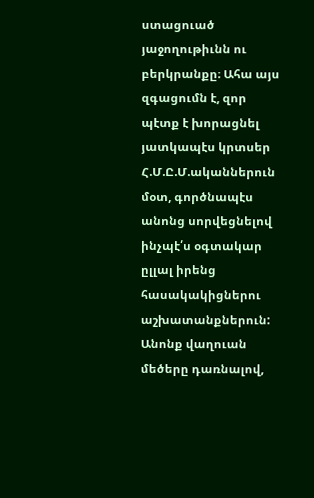ստացուած յաջողութիւնն ու բերկրանքը։ Ահա այս զգացումն է, զոր պէտք է խորացնել յատկապէս կրտսեր Հ.Մ.Ը.Մ.ականներուն մօտ, գործնապէս անոնց սորվեցնելով ինչպէ՛ս օգտակար ըլլալ իրենց հասակակիցներու աշխատանքներուն: Անոնք վաղուան մեծերը դառնալով,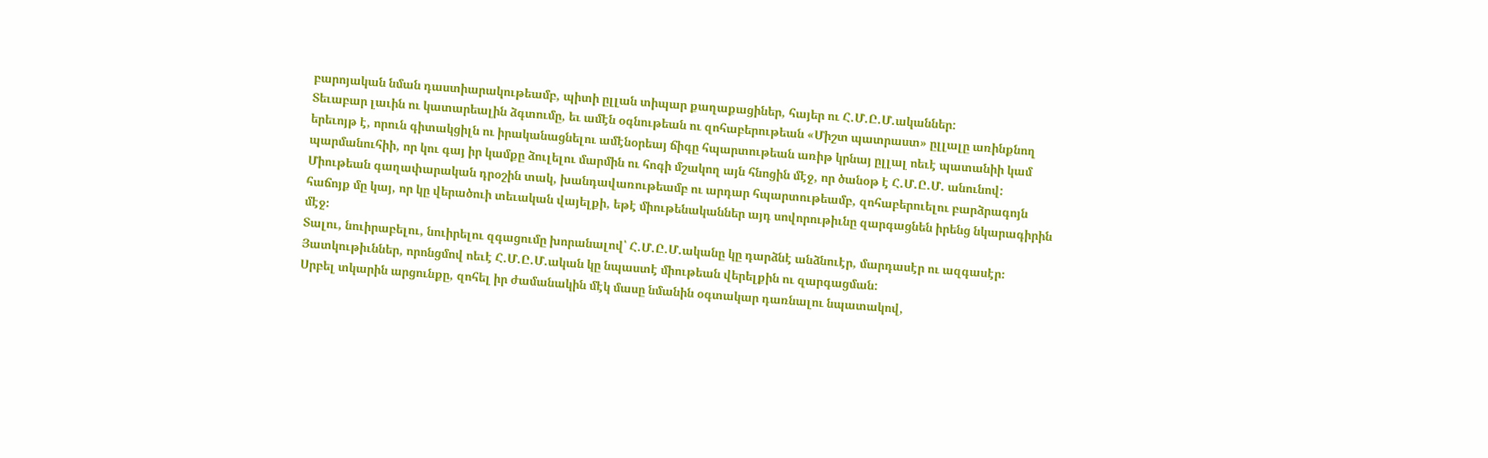բարոյական նման դաստիարակութեամբ, պիտի ըլլան տիպար քաղաքացիներ, հայեր ու Հ.Մ.Ը.Մ.ականներ:
Տեւաբար լաւին ու կատարեալին ձգտումը, եւ ամէն օգնութեան ու զոհաբերութեան «Միշտ պատրաստ» ըլլալը առինքնող երեւոյթ է, որուն գիտակցիլն ու իրականացնելու ամէնօրեայ ճիգը հպարտութեան առիթ կրնայ ըլլալ ոեւէ պատանիի կամ պարմանուհիի, որ կու գայ իր կամքը ձուլելու մարմին ու հոգի մշակող այն հնոցին մէջ, որ ծանօթ է Հ.Մ.Ը.Մ. անունով:
Միութեան գաղափարական դրօշին տակ, խանդավառութեամբ ու արդար հպարտութեամբ, զոհաբերուելու բարձրագոյն հաճոյք մը կայ, որ կը վերածուի տեւական վայելքի, եթէ միութենականներ այդ սովորութիւնը զարգացնեն իրենց նկարագիրին մէջ։
Տալու, նուիրաբելու, նուիրելու զգացումը խորանալով՝ Հ.Մ.Ը.Մ.ականը կը դարձնէ անձնուէր, մարդասէր ու ազգասէր։ Յատկութիւններ, որոնցմով ոեւէ Հ.Մ.Ը.Մ.ական կը նպաստէ միութեան վերելքին ու զարգացման:
Սրբել տկարին արցունքը, զոհել իր ժամանակին մէկ մասը նմանին օգտակար դառնալու նպատակով,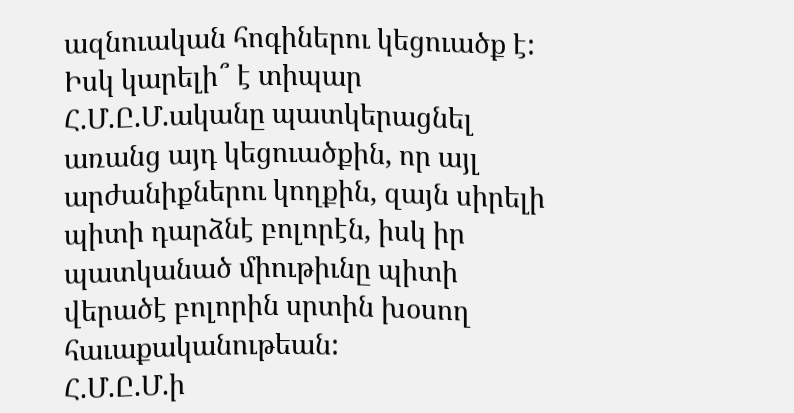ազնուական հոգիներու կեցուածք է: Իսկ կարելի՞ է տիպար Հ.Մ.Ը.Մ.ականը պատկերացնել առանց այդ կեցուածքին, որ այլ արժանիքներու կողքին, զայն սիրելի պիտի դարձնէ բոլորէն, իսկ իր պատկանած միութիւնը պիտի վերածէ բոլորին սրտին խօսող հաւաքականութեան:
Հ.Մ.Ը.Մ.ի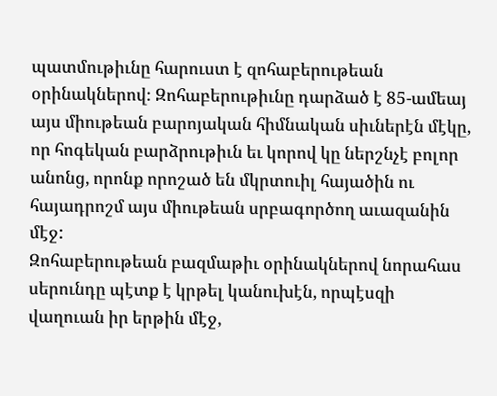պատմութիւնը հարուստ է զոհաբերութեան օրինակներով։ Զոհաբերութիւնը դարձած է 85-ամեայ այս միութեան բարոյական հիմնական սիւներէն մէկը, որ հոգեկան բարձրութիւն եւ կորով կը ներշնչէ բոլոր անոնց, որոնք որոշած են մկրտուիլ հայածին ու հայադրոշմ այս միութեան սրբագործող աւազանին մէջ:
Զոհաբերութեան բազմաթիւ օրինակներով նորահաս սերունդը պէտք է կրթել կանուխէն, որպէսզի վաղուան իր երթին մէջ,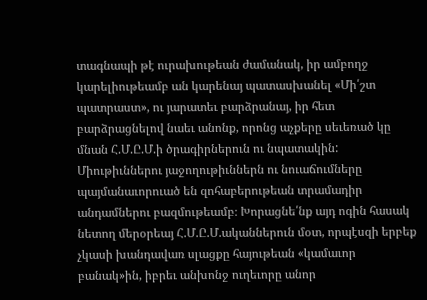տագնապի թէ ուրախութեան ժամանակ, իր ամբողջ կարելիութեամբ ան կարենայ պատասխանել «Մի՛շտ պատրաստ», ու յարատեւ բարձրանայ, իր հետ բարձրացնելով նաեւ անոնք, որոնց աչքերը սեւեռած կը մնան Հ.Մ.Ը.Մ.ի ծրագիրներուն ու նպատակին:
Միութիւններու յաջողութիւններն ու նուաճումները պայմանաւորուած են զոհաբերութեան տրամադիր անդամներու բազմութեամբ։ Խորացնե՛նք այդ ոգին հասակ նետող մերօրեայ Հ.Մ.Ը.Մ.ականներուն մօտ, որպէսզի երբեք չկասի խանդավառ սլացքը հայութեան «կամաւոր բանակ»ին, իբրեւ անխոնջ ուղեւորը անոր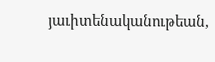յաւիտենականութեան,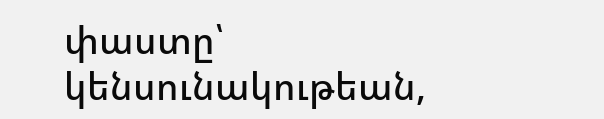փաստը՝ կենսունակութեան,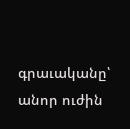գրաւականը՝ անոր ուժին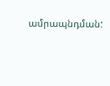ամրապնդման: